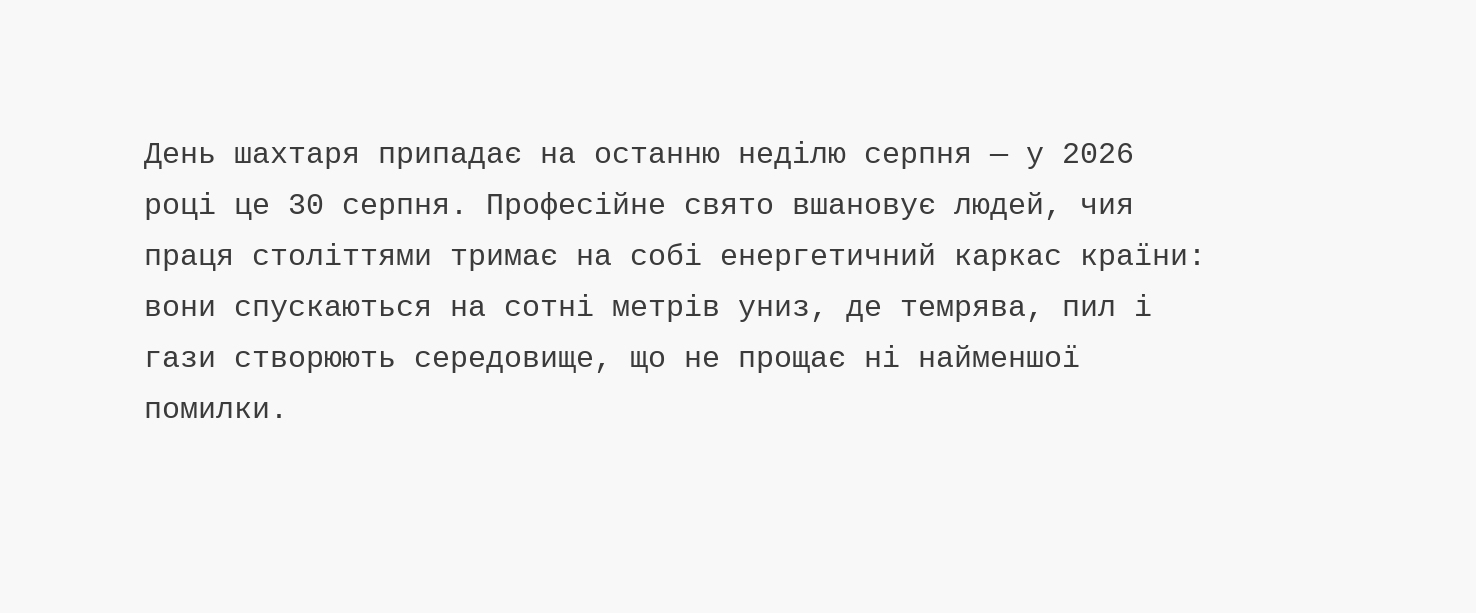День шахтаря припадає на останню неділю серпня — у 2026 році це 30 серпня. Професійне свято вшановує людей, чия праця століттями тримає на собі енергетичний каркас країни: вони спускаються на сотні метрів униз, де темрява, пил і гази створюють середовище, що не прощає ні найменшої помилки.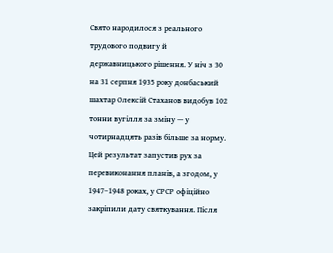Свято народилося з реального трудового подвигу й державницького рішення. У ніч з 30 на 31 серпня 1935 року донбаський шахтар Олексій Стаханов видобув 102 тонни вугілля за зміну — у чотирнадцять разів більше за норму. Цей результат запустив рух за перевиконання планів, а згодом, у 1947–1948 роках, у СРСР офіційно закріпили дату святкування. Після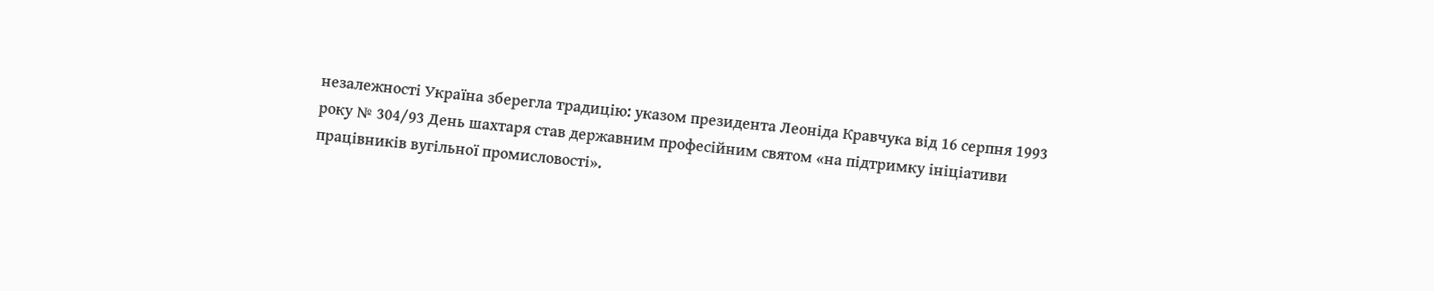незалежності Україна зберегла традицію: указом президента Леоніда Кравчука від 16 серпня 1993 року № 304/93 День шахтаря став державним професійним святом «на підтримку ініціативи працівників вугільної промисловості».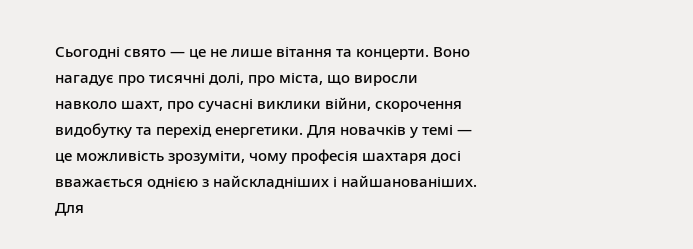Сьогодні свято — це не лише вітання та концерти. Воно нагадує про тисячні долі, про міста, що виросли навколо шахт, про сучасні виклики війни, скорочення видобутку та перехід енергетики. Для новачків у темі — це можливість зрозуміти, чому професія шахтаря досі вважається однією з найскладніших і найшанованіших. Для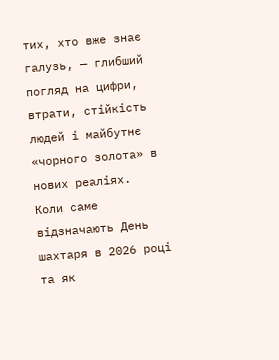тих, хто вже знає галузь, — глибший погляд на цифри, втрати, стійкість людей і майбутнє «чорного золота» в нових реаліях.
Коли саме відзначають День шахтаря в 2026 році та як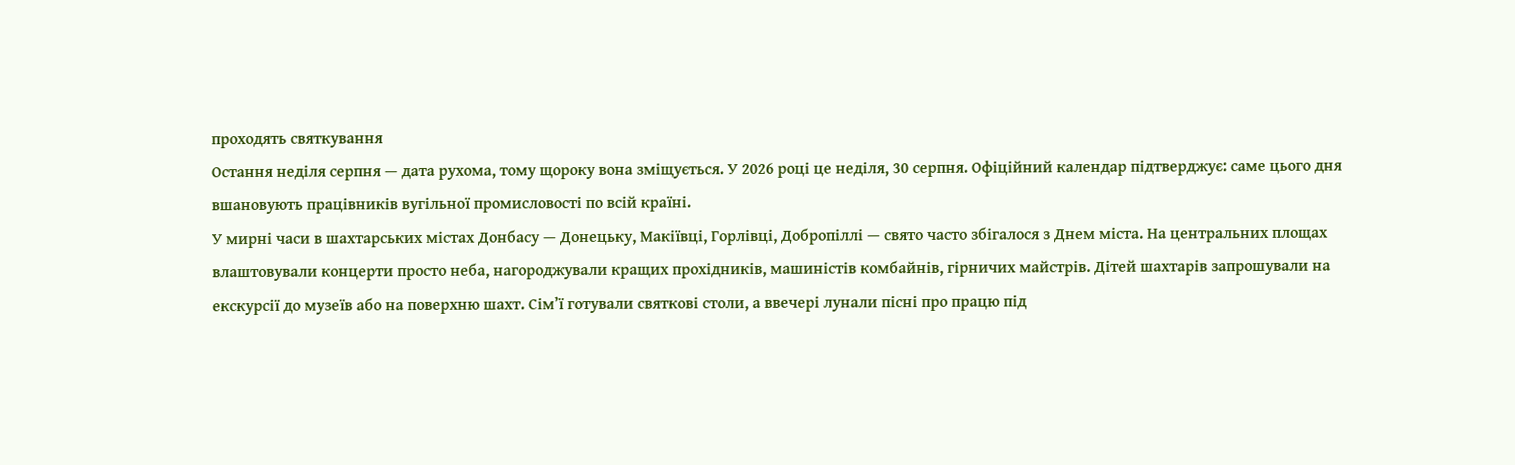проходять святкування
Остання неділя серпня — дата рухома, тому щороку вона зміщується. У 2026 році це неділя, 30 серпня. Офіційний календар підтверджує: саме цього дня вшановують працівників вугільної промисловості по всій країні.
У мирні часи в шахтарських містах Донбасу — Донецьку, Макіївці, Горлівці, Добропіллі — свято часто збігалося з Днем міста. На центральних площах влаштовували концерти просто неба, нагороджували кращих прохідників, машиністів комбайнів, гірничих майстрів. Дітей шахтарів запрошували на екскурсії до музеїв або на поверхню шахт. Сім’ї готували святкові столи, а ввечері лунали пісні про працю під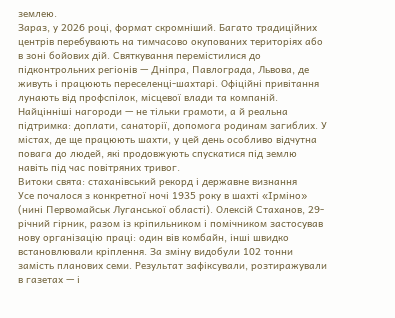землею.
Зараз, у 2026 році, формат скромніший. Багато традиційних центрів перебувають на тимчасово окупованих територіях або в зоні бойових дій. Святкування перемістилися до підконтрольних регіонів — Дніпра, Павлограда, Львова, де живуть і працюють переселенці-шахтарі. Офіційні привітання лунають від профспілок, місцевої влади та компаній. Найцінніші нагороди — не тільки грамоти, а й реальна підтримка: доплати, санаторії, допомога родинам загиблих. У містах, де ще працюють шахти, у цей день особливо відчутна повага до людей, які продовжують спускатися під землю навіть під час повітряних тривог.
Витоки свята: стаханівський рекорд і державне визнання
Усе почалося з конкретної ночі 1935 року в шахті «Ірміно» (нині Первомайськ Луганської області). Олексій Стаханов, 29-річний гірник, разом із кріпильником і помічником застосував нову організацію праці: один вів комбайн, інші швидко встановлювали кріплення. За зміну видобули 102 тонни замість планових семи. Результат зафіксували, розтиражували в газетах — і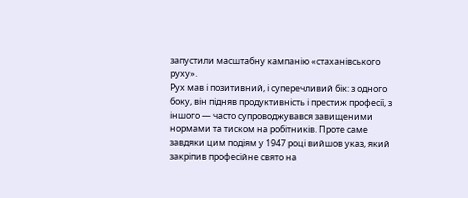запустили масштабну кампанію «стаханівського руху».
Рух мав і позитивний, і суперечливий бік: з одного боку, він підняв продуктивність і престиж професії, з іншого — часто супроводжувався завищеними нормами та тиском на робітників. Проте саме завдяки цим подіям у 1947 році вийшов указ, який закріпив професійне свято на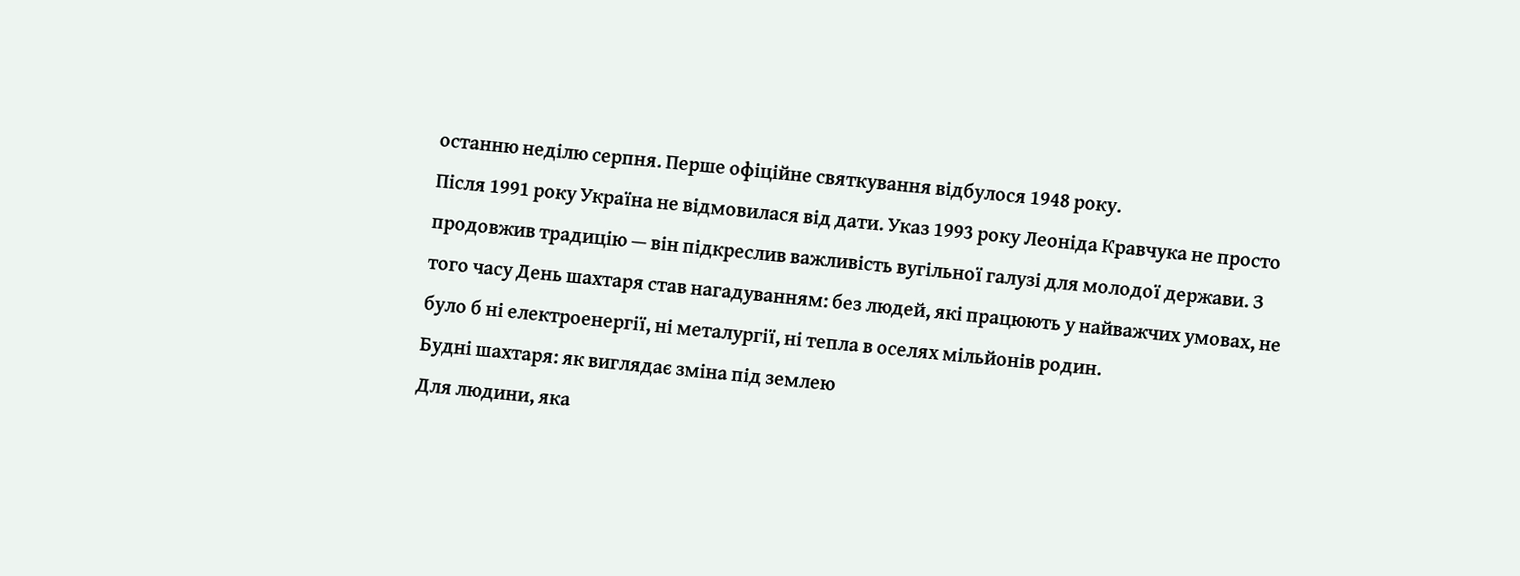останню неділю серпня. Перше офіційне святкування відбулося 1948 року.
Після 1991 року Україна не відмовилася від дати. Указ 1993 року Леоніда Кравчука не просто продовжив традицію — він підкреслив важливість вугільної галузі для молодої держави. З того часу День шахтаря став нагадуванням: без людей, які працюють у найважчих умовах, не було б ні електроенергії, ні металургії, ні тепла в оселях мільйонів родин.
Будні шахтаря: як виглядає зміна під землею
Для людини, яка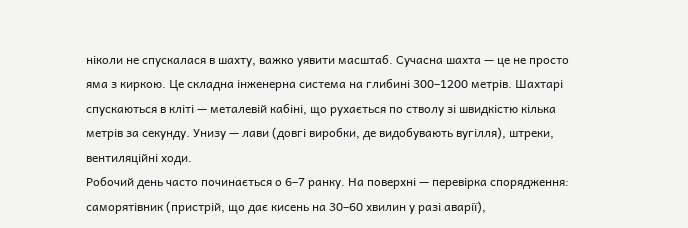ніколи не спускалася в шахту, важко уявити масштаб. Сучасна шахта — це не просто яма з киркою. Це складна інженерна система на глибині 300–1200 метрів. Шахтарі спускаються в кліті — металевій кабіні, що рухається по стволу зі швидкістю кілька метрів за секунду. Унизу — лави (довгі виробки, де видобувають вугілля), штреки, вентиляційні ходи.
Робочий день часто починається о 6–7 ранку. На поверхні — перевірка спорядження: саморятівник (пристрій, що дає кисень на 30–60 хвилин у разі аварії),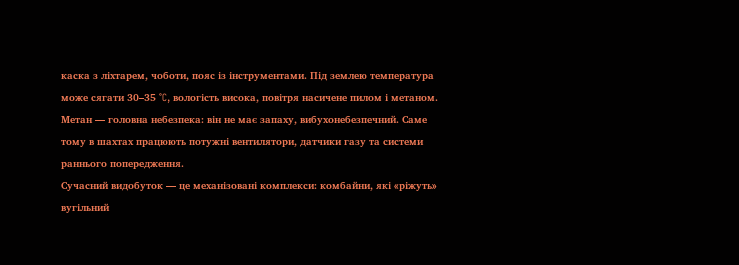каска з ліхтарем, чоботи, пояс із інструментами. Під землею температура може сягати 30–35 °C, вологість висока, повітря насичене пилом і метаном. Метан — головна небезпека: він не має запаху, вибухонебезпечний. Саме тому в шахтах працюють потужні вентилятори, датчики газу та системи раннього попередження.
Сучасний видобуток — це механізовані комплекси: комбайни, які «ріжуть» вугільний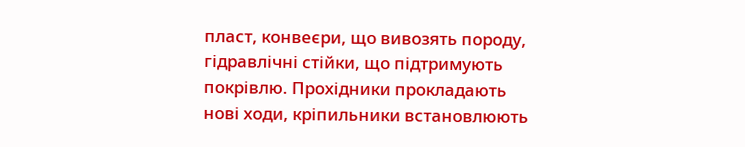пласт, конвеєри, що вивозять породу, гідравлічні стійки, що підтримують покрівлю. Прохідники прокладають нові ходи, кріпильники встановлюють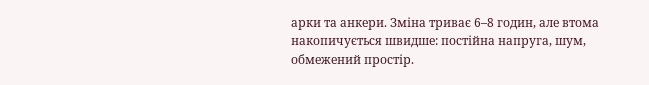арки та анкери. Зміна триває 6–8 годин, але втома накопичується швидше: постійна напруга, шум, обмежений простір.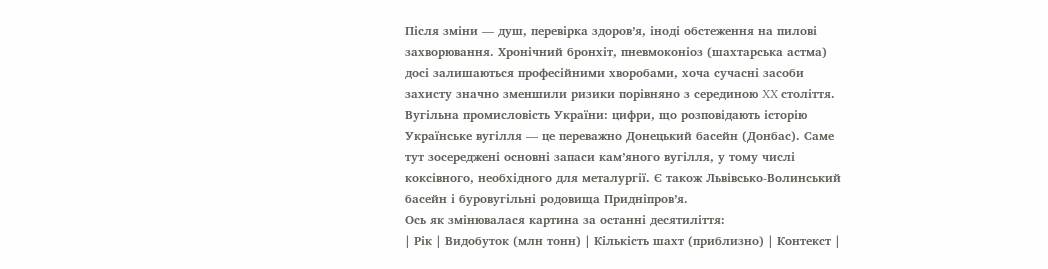Після зміни — душ, перевірка здоров’я, іноді обстеження на пилові захворювання. Хронічний бронхіт, пневмоконіоз (шахтарська астма) досі залишаються професійними хворобами, хоча сучасні засоби захисту значно зменшили ризики порівняно з серединою XX століття.
Вугільна промисловість України: цифри, що розповідають історію
Українське вугілля — це переважно Донецький басейн (Донбас). Саме тут зосереджені основні запаси кам’яного вугілля, у тому числі коксівного, необхідного для металургії. Є також Львівсько-Волинський басейн і буровугільні родовища Придніпров’я.
Ось як змінювалася картина за останні десятиліття:
| Рік | Видобуток (млн тонн) | Кількість шахт (приблизно) | Контекст |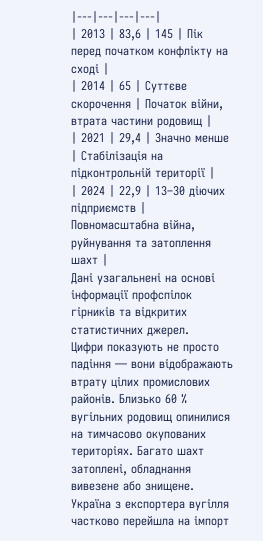|---|---|---|---|
| 2013 | 83,6 | 145 | Пік перед початком конфлікту на сході |
| 2014 | 65 | Суттєве скорочення | Початок війни, втрата частини родовищ |
| 2021 | 29,4 | Значно менше | Стабілізація на підконтрольній території |
| 2024 | 22,9 | 13–30 діючих підприємств | Повномасштабна війна, руйнування та затоплення шахт |
Дані узагальнені на основі інформації профспілок гірників та відкритих статистичних джерел.
Цифри показують не просто падіння — вони відображають втрату цілих промислових районів. Близько 60 % вугільних родовищ опинилися на тимчасово окупованих територіях. Багато шахт затоплені, обладнання вивезене або знищене. Україна з експортера вугілля частково перейшла на імпорт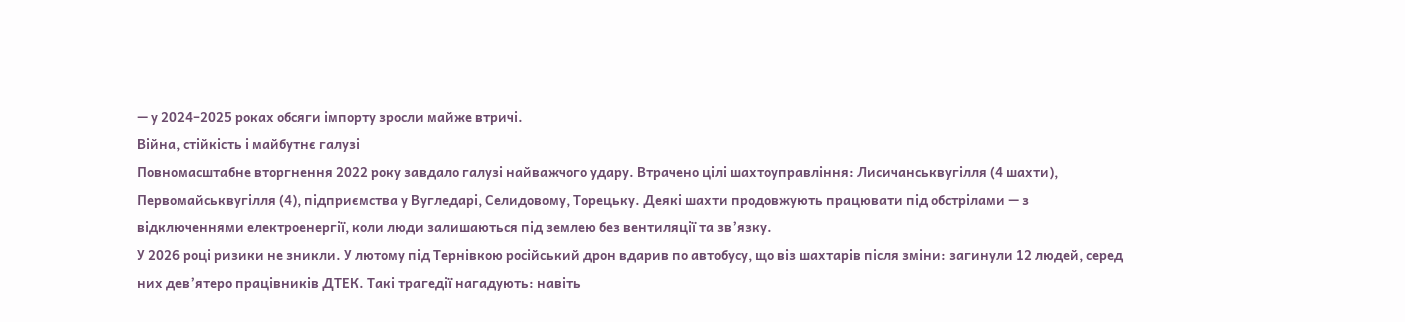— у 2024–2025 роках обсяги імпорту зросли майже втричі.
Війна, стійкість і майбутнє галузі
Повномасштабне вторгнення 2022 року завдало галузі найважчого удару. Втрачено цілі шахтоуправління: Лисичанськвугілля (4 шахти), Первомайськвугілля (4), підприємства у Вугледарі, Селидовому, Торецьку. Деякі шахти продовжують працювати під обстрілами — з відключеннями електроенергії, коли люди залишаються під землею без вентиляції та зв’язку.
У 2026 році ризики не зникли. У лютому під Тернівкою російський дрон вдарив по автобусу, що віз шахтарів після зміни: загинули 12 людей, серед них дев’ятеро працівників ДТЕК. Такі трагедії нагадують: навіть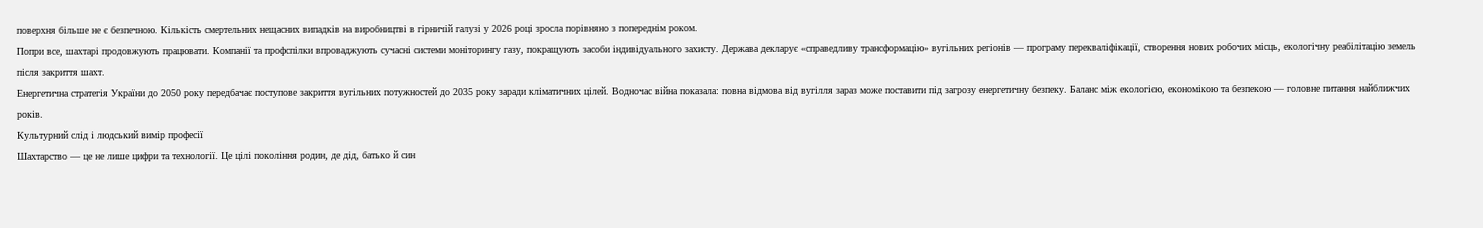поверхня більше не є безпечною. Кількість смертельних нещасних випадків на виробництві в гірничій галузі у 2026 році зросла порівняно з попереднім роком.
Попри все, шахтарі продовжують працювати. Компанії та профспілки впроваджують сучасні системи моніторингу газу, покращують засоби індивідуального захисту. Держава декларує «справедливу трансформацію» вугільних регіонів — програму перекваліфікації, створення нових робочих місць, екологічну реабілітацію земель після закриття шахт.
Енергетична стратегія України до 2050 року передбачає поступове закриття вугільних потужностей до 2035 року заради кліматичних цілей. Водночас війна показала: повна відмова від вугілля зараз може поставити під загрозу енергетичну безпеку. Баланс між екологією, економікою та безпекою — головне питання найближчих років.
Культурний слід і людський вимір професії
Шахтарство — це не лише цифри та технології. Це цілі покоління родин, де дід, батько й син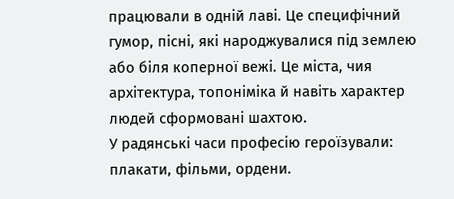працювали в одній лаві. Це специфічний гумор, пісні, які народжувалися під землею або біля коперної вежі. Це міста, чия архітектура, топоніміка й навіть характер людей сформовані шахтою.
У радянські часи професію героїзували: плакати, фільми, ордени.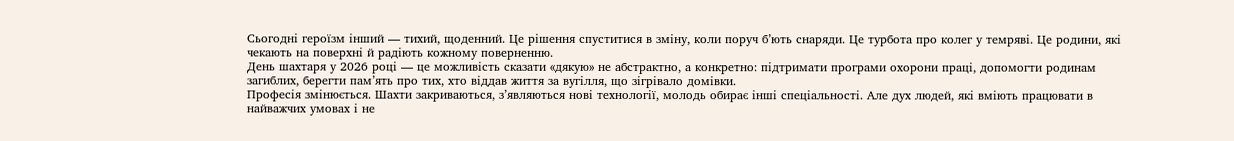Сьогодні героїзм інший — тихий, щоденний. Це рішення спуститися в зміну, коли поруч б’ють снаряди. Це турбота про колег у темряві. Це родини, які чекають на поверхні й радіють кожному поверненню.
День шахтаря у 2026 році — це можливість сказати «дякую» не абстрактно, а конкретно: підтримати програми охорони праці, допомогти родинам загиблих, берегти пам’ять про тих, хто віддав життя за вугілля, що зігрівало домівки.
Професія змінюється. Шахти закриваються, з’являються нові технології, молодь обирає інші спеціальності. Але дух людей, які вміють працювати в найважчих умовах і не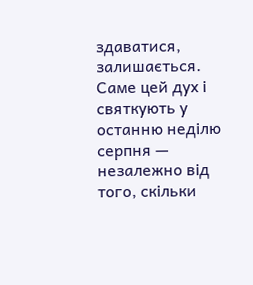здаватися, залишається. Саме цей дух і святкують у останню неділю серпня — незалежно від того, скільки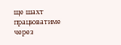ще шахт працюватиме через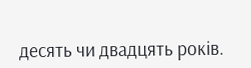десять чи двадцять років.